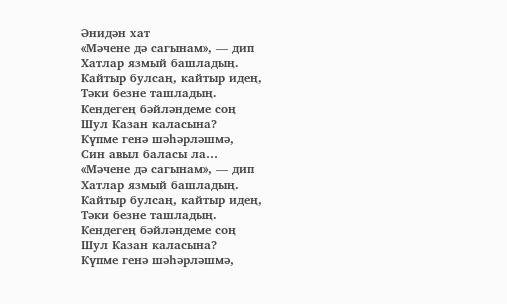Әнидән хат
«Мәчене дә сагынам», — дип
Хатлар язмый башладың.
Кайтыр булсаң, кайтыр идең,
Тәки безне ташладың.
Кендегең бәйләндеме соң
Шул Казан каласына?
Күпме генә шәһәрләшмә,
Син авыл баласы ла…
«Мәчене дә сагынам», — дип
Хатлар язмый башладың.
Кайтыр булсаң, кайтыр идең,
Тәки безне ташладың.
Кендегең бәйләндеме соң
Шул Казан каласына?
Күпме генә шәһәрләшмә,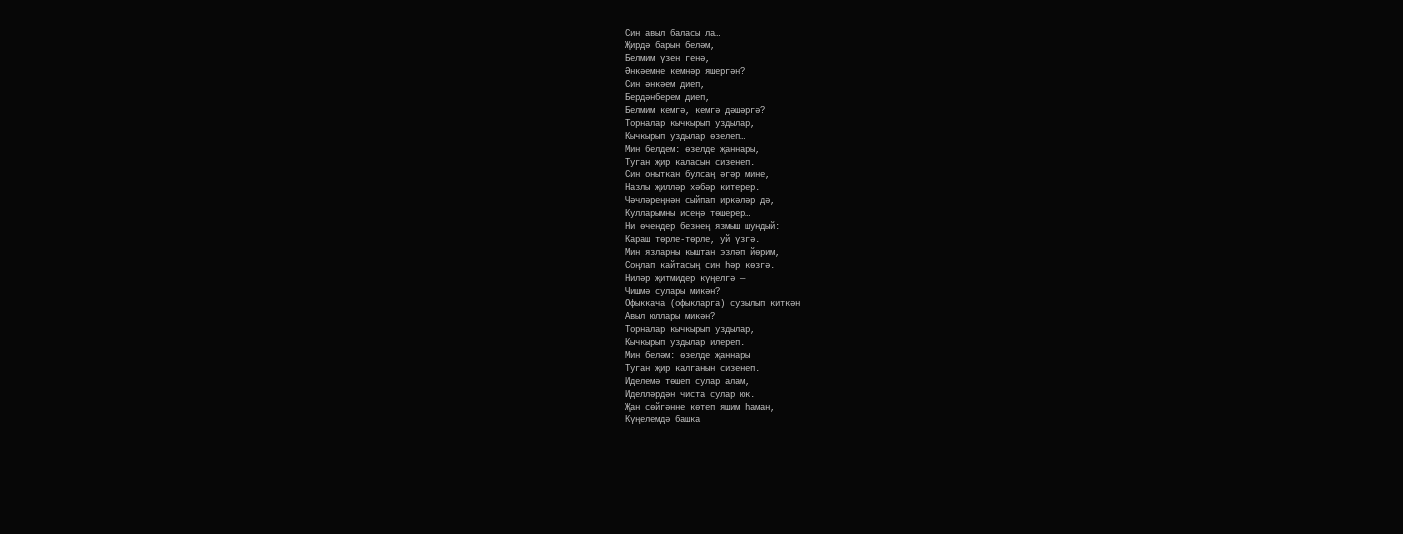Син авыл баласы ла…
Җирдә барын беләм,
Белмим үзен генә,
Әнкәемне кемнәр яшергән?
Син әнкәем диеп,
Бердәнберем диеп,
Белмим кемгә, кемгә дәшәргә?
Торналар кычкырып уздылар,
Кычкырып уздылар өзелеп…
Мин белдем: өзелде җаннары,
Туган җир каласын сизенеп.
Син оныткан булсаң әгәр мине,
Назлы җилләр хәбәр китерер.
Чәчләреңнән сыйпап иркәләр дә,
Кулларымны исеңә төшерер…
Ни өчендер безнең язмыш шундый:
Караш төрле-төрле, уй үзгә.
Мин язларны кыштан эзләп йөрим,
Соңлап кайтасың син һәр көзгә.
Ниләр җитмидер күңелгә —
Чишмә сулары микән?
Офыккача (офыкларга) сузылып киткән
Авыл юллары микән?
Торналар кычкырып уздылар,
Кычкырып уздылар илереп.
Мин беләм: өзелде җаннары
Туган җир калганын сизенеп.
Иделемә төшеп сулар алам,
Иделләрдән чиста сулар юк.
Җан сөйгәнне көтеп яшим һаман,
Күңелемдә башка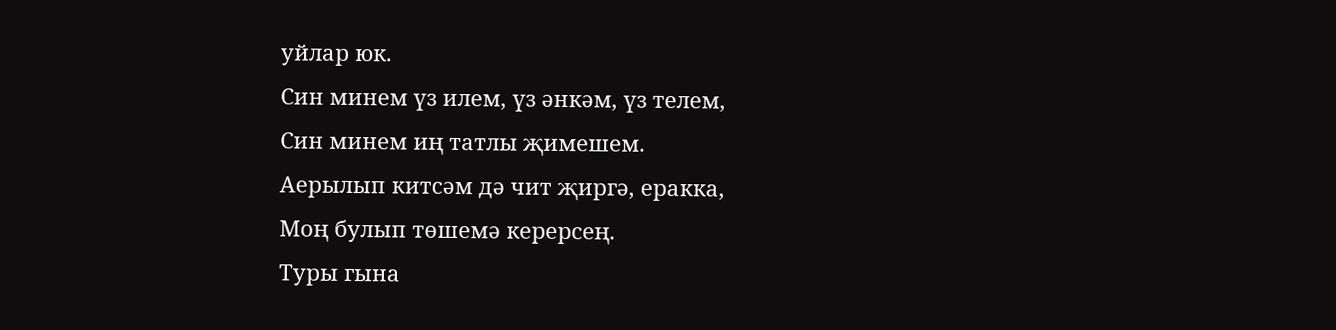уйлар юк.
Син минем үз илем, үз әнкәм, үз телем,
Син минем иң татлы җимешем.
Аерылып китсәм дә чит җиргә, еракка,
Моң булып төшемә керерсең.
Туры гына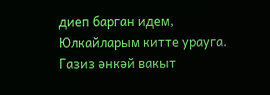диеп барган идем,
Юлкайларым китте урауга.
Газиз әнкәй вакыт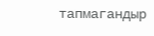тапмагандыр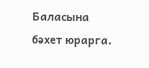Баласына бәхет юрарга.